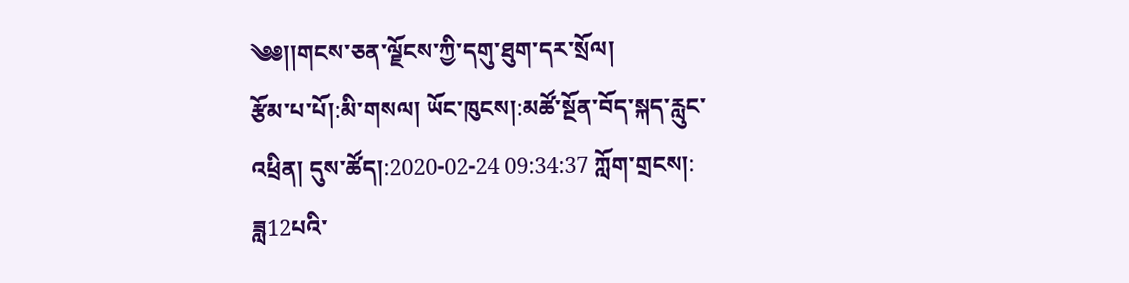༄༅།།གངས་ཅན་ལྗོངས་ཀྱི་དགུ་ཐུག་དར་སྲོལ།
རྩོམ་པ་པོ།:མི་གསལ། ཡོང་ཁུངས།:མཚོ་སྔོན་བོད་སྐད་རླུང་འཕྲིན། དུས་ཚོད།:2020-02-24 09:34:37 ཀློག་གྲངས།:
ཟླ12པའི་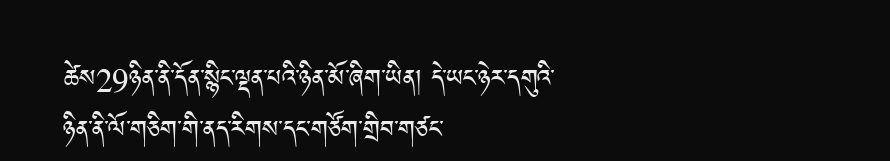ཚེས29ཉིན་ནི་དོན་སྙིང་ལྡན་པའི་ཉིན་མོ་ཞིག་ཡིན། དེ་ཡང་ཉེར་དགུའི་ཉིན་ནི་ལོ་གཅིག་གི་ནད་རིགས་དང་གཙོག་གྲིབ་གཙང་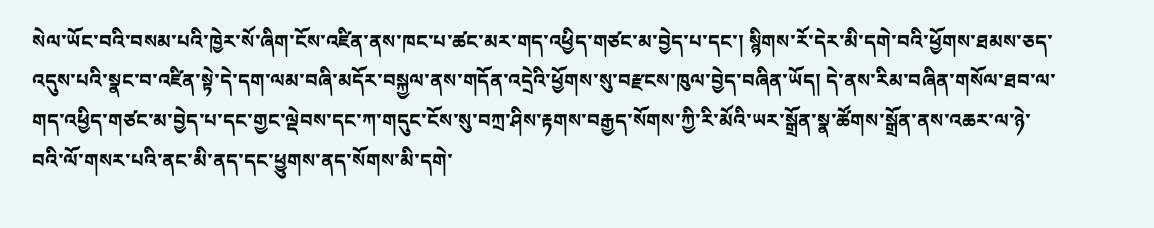སེལ་ཡོང་བའི་བསམ་པའི་ཁྱེར་སོ་ཞིག་ངོས་འཛིན་ནས་ཁང་པ་ཚང་མར་གད་འཕྱིད་གཙང་མ་བྱེད་པ་དང་། སྙིགས་རོ་དེར་མི་དགེ་བའི་ཕྱོགས་ཐམས་ཅད་འདུས་པའི་སྣང་བ་འཛིན་སྟེ་དེ་དག་ལམ་བཞི་མདོར་བསྐྱལ་ནས་གདོན་འདྲེའི་ཕྱོགས་སུ་བརྫངས་ཁུལ་བྱེད་བཞིན་ཡོད། དེ་ནས་རིམ་བཞིན་གསོལ་ཐབ་ལ་གད་འཕྱིད་གཙང་མ་བྱེད་པ་དང་གྱང་ལྡེབས་དང་ཀ་གདུང་ངོས་སུ་བཀྲ་ཤིས་རྟགས་བརྒྱད་སོགས་ཀྱི་རི་མོའི་ཡར་སྒྲོན་སྣ་ཚོགས་སྒྲོན་ནས་འཆར་ལ་ཉེ་བའི་ལོ་གསར་པའི་ནང་མི་ནད་དང་ཕྱུགས་ནད་སོགས་མི་དགེ་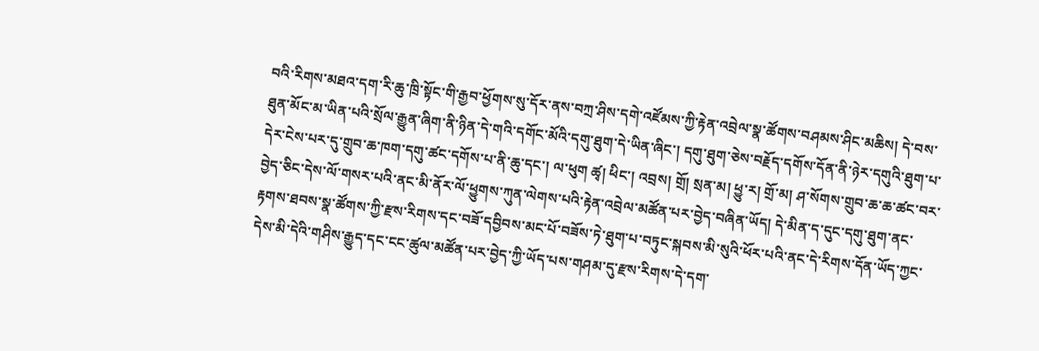བའི་རིགས་མཐའ་དག་རི་ཆུ་ཁྲི་སྟོང་གི་རྒྱབ་ཕྱོགས་སུ་དོར་ནས་བཀྲ་ཤིས་དགེ་འཛོམས་ཀྱི་རྟེན་འབྲེལ་སྣ་ཚོགས་བཤམས་ཤིང་མཆིས། དེ་བས་ཐུན་མོང་མ་ཡིན་པའི་སྲོལ་རྒྱུན་ཞིག་ནི་ཉིན་དེ་གའི་དགོང་མོའི་དགུ་ཐུག་དེ་ཡིན་ཞིང་། དགུ་ཐུག་ཅེས་བརྗོད་དགོས་དོན་ནི་ཉེར་དགུའི་ཐུག་པ་དེར་ངེས་པར་དུ་གྲུབ་ཆ་ཁག་དགུ་ཚང་དགོས་པ་ནི་ཆུ་དང་། ལ་ཕུག ཚྭ། ཕིང་། འབྲས། གྲོ། སྲན་མ། ཕྱུ་ར། གྲོ་མ། ཤ་སོགས་གྲུབ་ཆ་ཆ་ཚང་བར་བྱེད་ཅིང་དེས་ལོ་གསར་པའི་ནང་མི་ནོར་ལོ་ཕྱུགས་ཀུན་ལེགས་པའི་རྟེན་འབྲེལ་མཚོན་པར་བྱེད་བཞིན་ཡོད། དེ་མིན་ད་དུང་དགུ་ཐུག་ནང་རྟགས་ཐབས་སྣ་ཚོགས་ཀྱི་རྫས་རིགས་དང་བཟོ་དབྱིབས་མང་པོ་བཟོས་ཏེ་ཐུག་པ་བཏུང་སྐབས་མི་སུའི་ཕོར་པའི་ནང་དེ་རིགས་དོན་ཡོད་ཀྱང་དེས་མི་དེའི་གཤིས་རྒྱུད་དང་ངང་ཚུལ་མཚོན་པར་བྱེད་ཀྱི་ཡོད་པས་གཤམ་དུ་རྫས་རིགས་དེ་དག་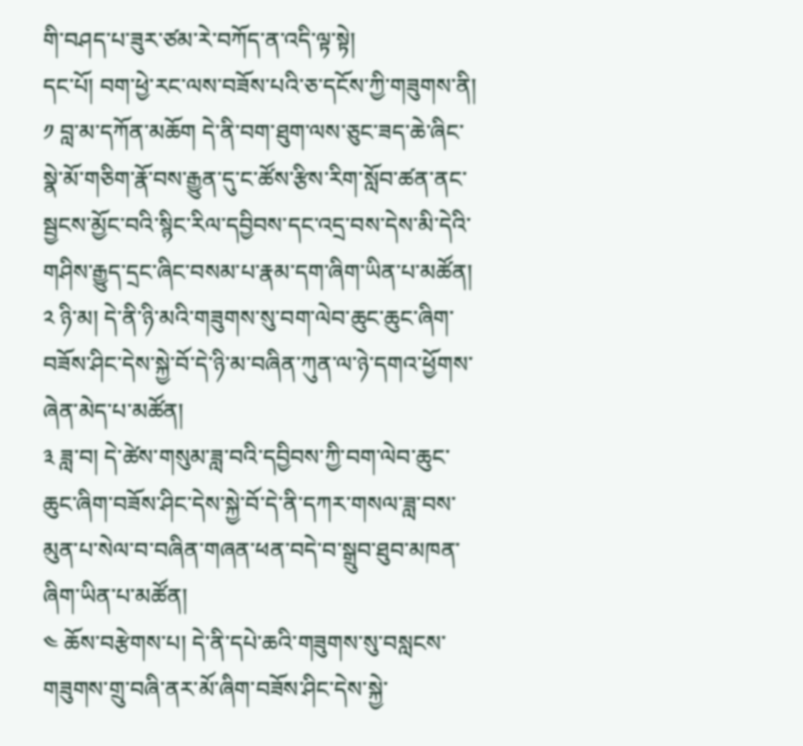གི་བཤད་པ་ཟུར་ཙམ་རེ་བཀོད་ན་འདི་ལྟ་སྟེ།
དང་པོ། བག་ཕྱེ་རང་ལས་བཟོས་པའི་ཅ་དངོས་ཀྱི་གཟུགས་ནི།
༡ བླ་མ་དཀོན་མཆོག དེ་ནི་བག་ཐུག་ལས་ཅུང་ཟད་ཆེ་ཞིང་སྣེ་མོ་གཅིག་རྣོ་བས་རྒྱུན་དུ་ང་ཚོས་རྩིས་རིག་སློབ་ཚན་ནང་སྦྱངས་མྱོང་བའི་སྙིང་རིལ་དབྱིབས་དང་འདྲ་བས་དེས་མི་དེའི་གཤིས་རྒྱུད་དྲང་ཞིང་བསམ་པ་རྣམ་དག་ཞིག་ཡིན་པ་མཚོན།
༢ ཉི་མ། དེ་ནི་ཉི་མའི་གཟུགས་སུ་བག་ལེབ་ཆུང་ཆུང་ཞིག་བཟོས་ཤིང་དེས་སྐྱེ་བོ་དེ་ཉི་མ་བཞིན་ཀུན་ལ་ཉེ་དགའ་ཕྱོགས་ཞེན་མེད་པ་མཚོན།
༣ ཟླ་བ། དེ་ཚེས་གསུམ་ཟླ་བའི་དབྱིབས་ཀྱི་བག་ལེབ་ཆུང་ཆུང་ཞིག་བཟོས་ཤིང་དེས་སྐྱེ་བོ་དེ་ནི་དཀར་གསལ་ཟླ་བས་མུན་པ་སེལ་བ་བཞིན་གཞན་ཕན་བདེ་བ་སྒྲུབ་ཐུབ་མཁན་ཞིག་ཡིན་པ་མཚོན།
༤ ཆོས་བརྩེགས་པ། དེ་ནི་དཔེ་ཆའི་གཟུགས་སུ་བསླངས་གཟུགས་གྲུ་བཞི་ནར་མོ་ཞིག་བཟོས་ཤིང་དེས་སྐྱེ་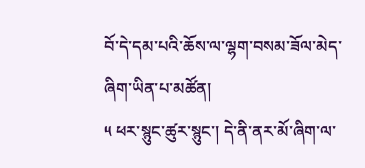བོ་དེ་དམ་པའི་ཆོས་ལ་ལྷག་བསམ་ཟོལ་མེད་ཞིག་ཡིན་པ་མཚོན།
༥ ཕར་སྙུང་ཚུར་སྙུང་། དེ་ནི་ནར་མོ་ཞིག་ལ་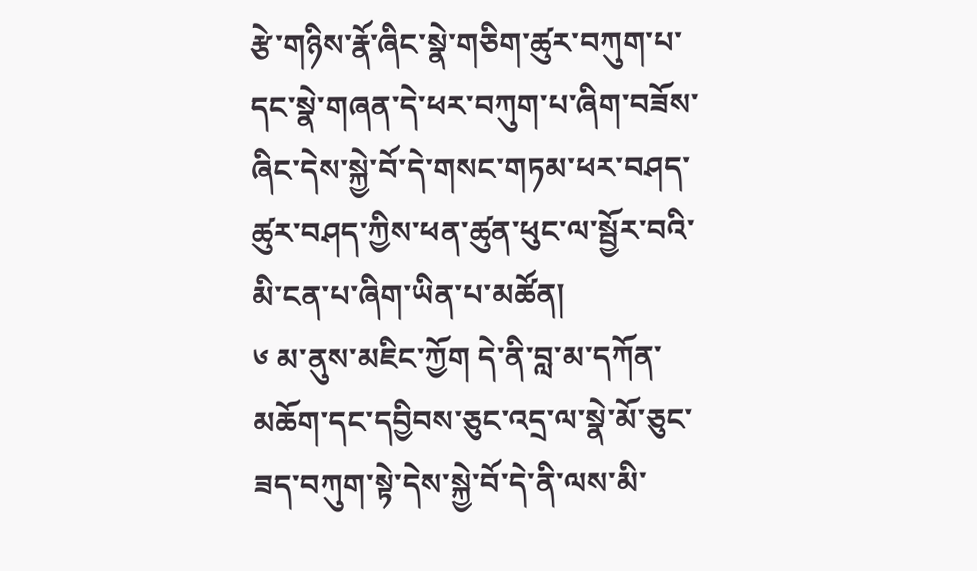རྩེ་གཉིས་རྣོ་ཞིང་སྣེ་གཅིག་ཚུར་བཀུག་པ་དང་སྣེ་གཞན་དེ་ཕར་བཀུག་པ་ཞིག་བཟོས་ཞིང་དེས་སྐྱེ་བོ་དེ་གསང་གཏམ་ཕར་བཤད་ཚུར་བཤད་ཀྱིས་ཕན་ཚུན་ཕུང་ལ་སྦྱོར་བའི་མི་ངན་པ་ཞིག་ཡིན་པ་མཚོན།
༦ མ་ནུས་མཇིང་ཀྱོག དེ་ནི་བླ་མ་དཀོན་མཆོག་དང་དབྱིབས་ཅུང་འདྲ་ལ་སྣེ་མོ་ཅུང་ཟད་བཀུག་སྟེ་དེས་སྐྱེ་བོ་དེ་ནི་ལས་མི་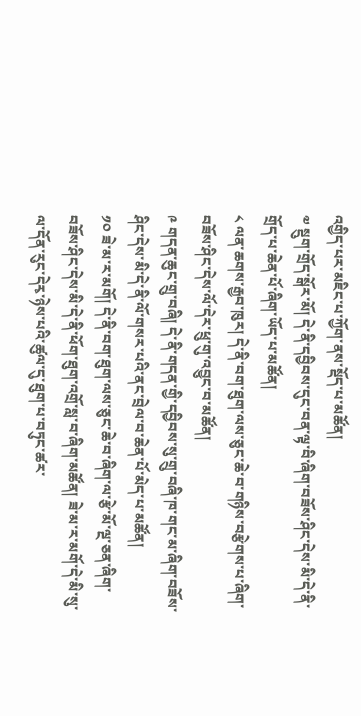འགྱིད་པར་མཇིང་པ་ཀྱོག་ནས་སྡོད་པ་མཚོན།
༧ སྡུག་གྲོད་སྒོར་མོ། དེ་ནི་དབྱིབས་དུང་བན་ལྟ་བི་ཞིག་བཟོས་ཤིང་དེས་མི་དེ་ནི་གྲོད་པ་ཆེན་པོ་ཞིག་ཡོད་པ་མཚོན།
༨ ལན་ཆགས་རྒྱབ་ཁུར། དེ་ནི་བག་ཐུག་ལས་ཅུང་ཆེ་བ་གཉིས་བརྩེགས་པ་ཞིག་བཟོས་ཤིང་དེས་ལོ་དེར་ཕྲུ་གུ་འབྱུང་བ་མཚོན།
༩ གདན་ཆུང་གྲུ་བཞི། དེ་ནི་གདན་གྱི་དབྱིབས་སུ་གྲུ་བཞི་ཁ་གང་མ་ཞིག་བཟོས་ཤིང་དེས་མི་དེ་ནི་ལོ་གསར་པའི་ནང་བྲེལ་བ་ཆེན་པོ་མེད་པ་མཚོན།
༡༠ ཟེ་མ་ར་མགོ། དེ་ནི་བག་ཐུག་ལས་ཅུང་ཆེ་བ་ཞིག་ལ་རྩེ་མོ་ལྔ་ཅན་ཞིག་བཟོས་ཤིང་དེས་མི་དེ་ནི་ཕོག་ཐུག་འགྲོ་སླ་བ་ཞིག་མཚོན། ཟེ་མ་ར་མགོ་དེ་མི་སུ་ལ་དོན་རུང་དེརྭ་ཉེས་པའི་ཚུལ་དུ་ཐུག་པ་བཏུང་ཚར་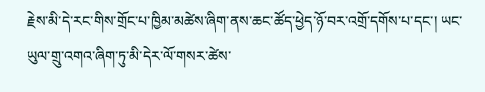རྗེས་མི་དེ་རང་གིས་གྲོང་པ་ཁྱིམ་མཚེས་ཞིག་ནས་ཆང་ཚོད་ཕྱེད་ཉོ་བར་འགྲོ་དགོས་པ་དང་། ཡང་ཡུལ་གྲུ་འགའ་ཞིག་ཏུ་མི་དེར་ལོ་གསར་ཚེས་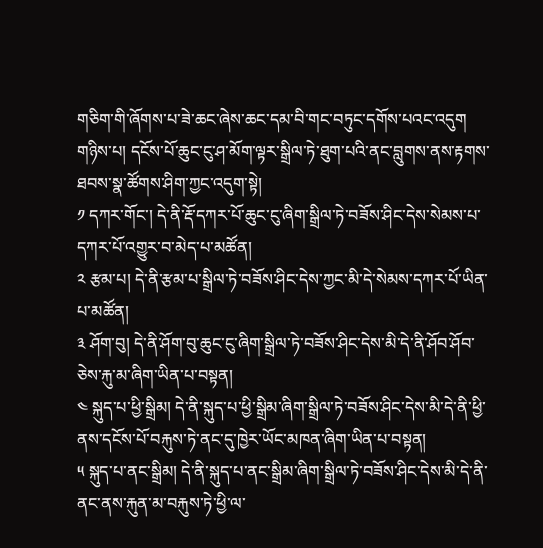གཅིག་གི་ཞོགས་པ་ཟེ་ཆང་ཞེས་ཆང་དམ་བི་གང་བཏུང་དགོས་པའང་འདུག
གཉིས་པ། དངོས་པོ་ཆུང་ངུ་ཤ་མོག་ལྟར་སྒྲིལ་ཏེ་ཐུག་པའི་ནང་བླུགས་ནས་རྟགས་ཐབས་སྣ་ཚོགས་ཤིག་ཀྱང་འདུག་སྟེ།
༡ དཀར་གོང་། དེ་ནི་རྡོ་དཀར་པོ་ཆུང་ངུ་ཞིག་སྒྲིལ་ཏེ་བཟོས་ཤིང་དེས་སེམས་པ་དཀར་པོ་འགྱུར་བ་མེད་པ་མཚོན།
༢ རྩམ་པ། དེ་ནི་རྩམ་པ་སྒྲིལ་ཏེ་བཟོས་ཤིང་དེས་ཀྱང་མི་དེ་སེམས་དཀར་པོ་ཡིན་པ་མཚོན།
༣ ཤོག་བུ། དེ་ནི་ཤོག་བུ་ཆུང་ངུ་ཞིག་སྒྲིལ་ཏེ་བཟོས་ཤིང་དེས་མི་དེ་ནི་ཤོབ་ཤོབ་ཅེས་རྐུ་མ་ཞིག་ཡིན་པ་བསྟན།
༤ སྐུད་པ་ཕྱི་སྒྲིམ། དེ་ནི་སྐུད་པ་ཕྱི་སྒྲིམ་ཞིག་སྒྲིལ་ཏེ་བཟོས་ཤིང་དེས་མི་དེ་ནི་ཕྱི་ནས་དངོས་པོ་བརྐུས་ཏེ་ནང་དུ་ཁྱེར་ཡོང་མཁན་ཞིག་ཡིན་པ་བསྟན།
༥ སྐུད་པ་ནང་སྒྲིམ། དེ་ནི་སྐུད་པ་ནང་སྒྲིམ་ཞིག་སྒྲིལ་ཏེ་བཟོས་ཤིང་དེས་མི་དེ་ནི་ནང་ནས་རྐུན་མ་བརྐུས་ཏེ་ཕྱི་ལ་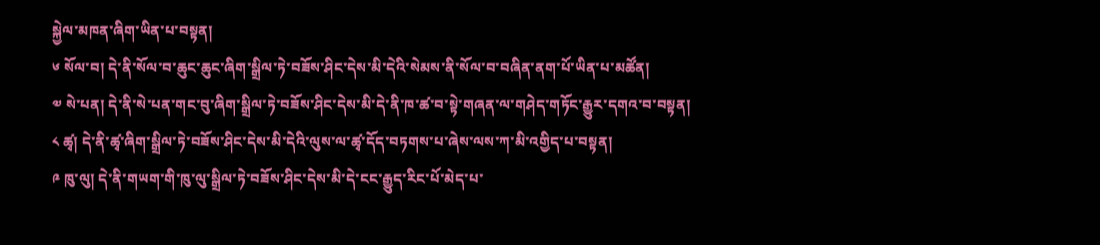སྐྱེལ་མཁན་ཞིག་ཡིན་པ་བསྟན།
༦ སོལ་བ། དེ་ནི་སོལ་བ་ཆུང་ཆུང་ཞིག་སྒྲིལ་ཏེ་བཟོས་ཤིང་དེས་མི་དེའི་སེམས་ནི་སོལ་བ་བཞིན་ནག་པོ་ཡིན་པ་མཚོན།
༧ སེ་པན། དེ་ནི་སེ་པན་གང་བུ་ཞིག་སྒྲིལ་ཏེ་བཟོས་ཤིང་དེས་མི་དེ་ནི་ཁ་ཚ་བ་སྟེ་གཞན་ལ་གཤེད་གཏོང་རྒྱུར་དགའ་བ་བསྟན།
༨ ཚྭ། དེ་ནི་ཚྭ་ཞིག་སྒྲིལ་ཏེ་བཟོས་ཤིང་དེས་མི་དེའི་ལུས་ལ་ཚྭ་དོད་བཏགས་པ་ཞེས་ལས་ཀ་མི་འགྱིད་པ་བསྟན།
༩ ཁུ་ལུ། དེ་ནི་གཡག་གི་ཁུ་ལུ་སྒྲིལ་ཏེ་བཟོས་ཤིང་དེས་མི་དེ་ངང་རྒྱུད་རིང་པོ་མེད་པ་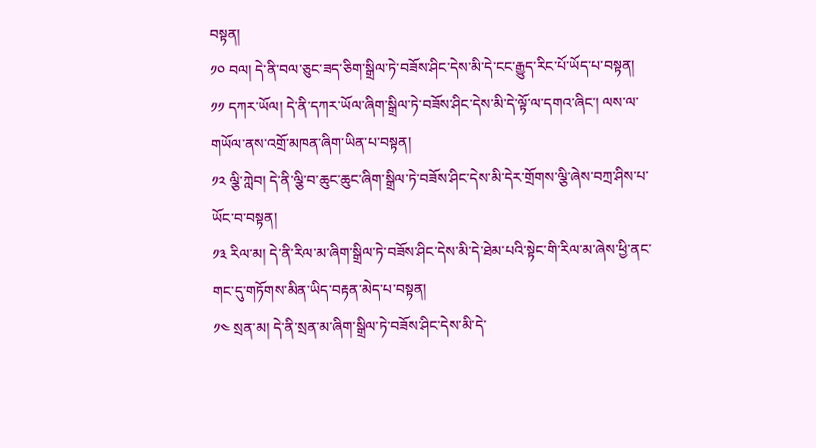བསྟན།
༡༠ བལ། དེ་ནི་བལ་ཅུང་ཟད་ཅིག་སྒྲིལ་ཏེ་བཟོས་ཤིང་དེས་མི་དེ་ངང་རྒྱུད་རིང་པོ་ཡོད་པ་བསྟན།
༡༡ དཀར་ཡོལ། དེ་ནི་དཀར་ཡོལ་ཞིག་སྒྲིལ་ཏེ་བཟོས་ཤིང་དེས་མི་དེ་ལྟོ་ལ་དགའ་ཞིང་། ལས་ལ་གཡོལ་ནས་འགྲོ་མཁན་ཞིག་ཡིན་པ་བསྟན།
༡༢ ལྕི་ཀླེབ། དེ་ནི་ལྕི་བ་ཆུང་ཆུང་ཞིག་སྒྲིལ་ཏེ་བཟོས་ཤིང་དེས་མི་དེར་གྲོགས་ལྕི་ཞེས་བཀྲ་ཤིས་པ་ཡོང་བ་བསྟན།
༡༣ རིལ་མ། དེ་ནི་རིལ་མ་ཞིག་སྒྲིལ་ཏེ་བཟོས་ཤིང་དེས་མི་དེ་ཐེམ་པའི་སྟེང་གི་རིལ་མ་ཞེས་ཕྱི་ནང་གང་དུ་གཏོགས་མིན་ཡིད་བརྟན་མེད་པ་བསྟན།
༡༤ སྲན་མ། དེ་ནི་སྲན་མ་ཞིག་སྒྲིལ་ཏེ་བཟོས་ཤིང་དེས་མི་དེ་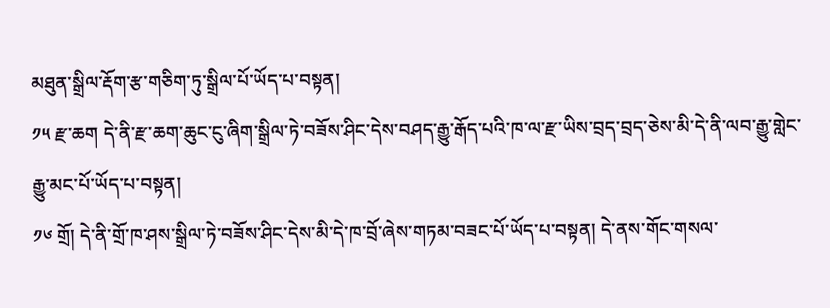མཐུན་སྒྲིལ་རྡོག་རྩ་གཅིག་ཏུ་སྒྲིལ་པོ་ཡོད་པ་བསྟན།
༡༥ རྫ་ཆག དེ་ནི་རྫ་ཆག་ཆུང་ངུ་ཞིག་སྒྲིལ་ཏེ་བཟོས་ཤིང་དེས་བཤད་རྒྱུ་རྒོད་པའི་ཁ་ལ་རྫ་ཡིས་བྲད་བྲད་ཅེས་མི་དེ་ནི་ལབ་རྒྱུ་གླེང་རྒྱུ་མང་པོ་ཡོད་པ་བསྟན།
༡༦ གྲོ། དེ་ནི་གྲོ་ཁ་ཤས་སྒྲིལ་ཏེ་བཟོས་ཤིང་དེས་མི་དེ་ཁ་བྲོ་ཞེས་གཏམ་བཟང་པོ་ཡོད་པ་བསྟན། དེ་ནས་གོང་གསལ་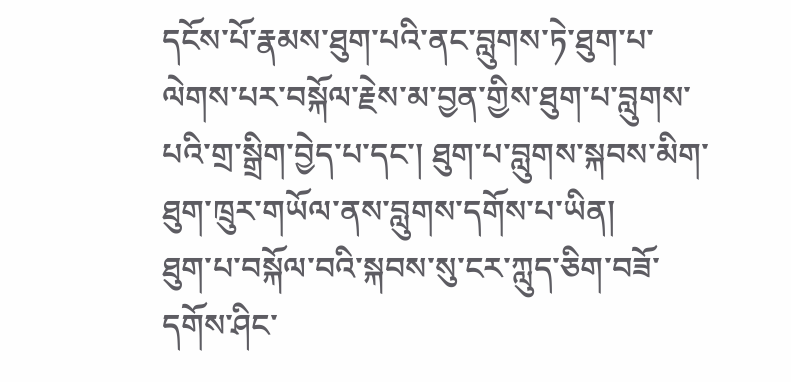དངོས་པོ་རྣམས་ཐུག་པའི་ནང་བླུགས་ཏེ་ཐུག་པ་ལེགས་པར་བསྐོལ་རྗེས་མ་བྱན་གྱིས་ཐུག་པ་བླུགས་པའི་གྲ་སྒྲིག་བྱེད་པ་དང་། ཐུག་པ་བླུགས་སྐབས་མིག་ཐུག་ཁྲུར་གཡོལ་ནས་བླུགས་དགོས་པ་ཡིན།
ཐུག་པ་བསྐོལ་བའི་སྐབས་སུ་ངར་ཀླུད་ཅིག་བཟོ་དགོས་ཤིང་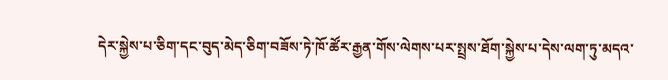དེར་སྐྱེས་པ་ཅིག་དང་བུད་མེད་ཅིག་བཟོས་ཏེ་ཁོ་ཚོར་རྒྱན་གོས་ལེགས་པར་སྤྲས་ཐོག་སྐྱེས་པ་དེས་ལག་ཏུ་མདའ་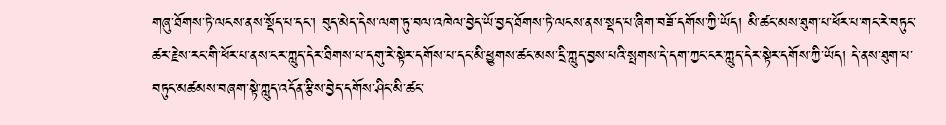གཞུ་ཐོགས་ཏེ་ལངས་ནས་སྡོད་པ་དང་། བུད་མེད་དེས་ལག་ཏུ་བལ་འཁེལ་བྱེད་ཡོ་བྱད་ཐོགས་ཏེ་ལངས་ནས་སྡད་པ་ཞིག་བཟོ་དགོས་ཀྱི་ཡོད། མི་ཚང་མས་ཐུག་པ་ཕོར་པ་གང་རེ་བཏུང་ཚར་རྗེས་རང་གི་ཕོར་པ་ནས་ངར་ཀླུད་དེར་ཐིགས་པ་དགུ་རེ་སྟེར་དགོས་པ་དང་མི་ཕྱུགས་ཚང་མས་དྲི་ཀླུད་བྱས་པའི་སྤགས་དེ་དག་ཀྱང་ངར་ཀླུད་དེར་སྟེར་དགོས་ཀྱི་ཡོད། དེ་ནས་ཐུག་པ་བཏུང་མཚམས་བཞག་སྟེ་ཀླུད་འདོན་རྩིས་བྱེད་དགོས་ཤིང་མི་ཚང་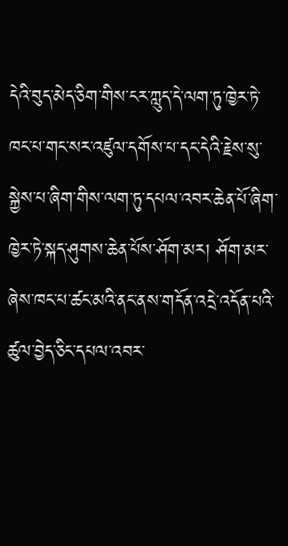དེའི་བུད་མེད་ཅིག་གིས་ངར་ཀླུད་དེ་ལག་ཏུ་ཁྱེར་ཏེ་ཁང་པ་གང་སར་འཛུལ་དགོས་པ་དང་དེའི་རྗེས་སུ་སྐྱེས་པ་ཞིག་གིས་ལག་ཏུ་དཔལ་འབར་ཆེན་པོ་ཞིག་ཁྱེར་ཏེ་སྐད་ཤུགས་ཆེན་པོས་ཤོག་མར། ཤོག་མར་ཞེས་ཁང་པ་ཚང་མའི་ནང་ནས་གདོན་འདྲེ་འདོན་པའི་ཚུལ་བྱེད་ཅིང་དཔལ་འབར་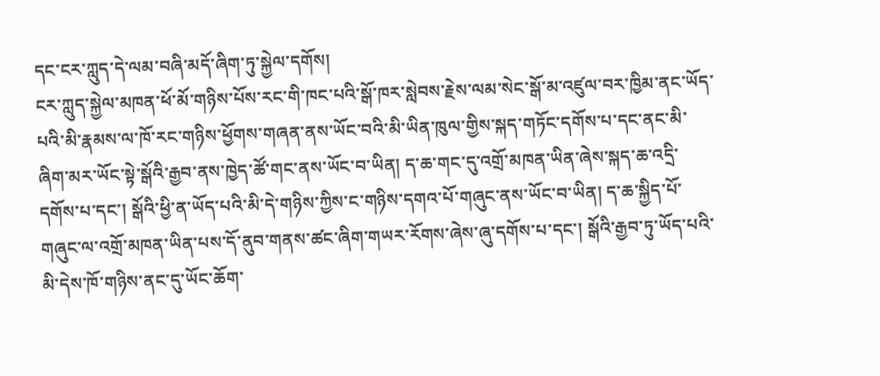དང་ངར་ཀླུད་དེ་ལམ་བཞི་མདོ་ཞིག་ཏུ་སྐྱེལ་དགོས།
ངར་ཀླུད་སྐྱེལ་མཁན་ཕོ་མོ་གཉིས་པོས་རང་གི་ཁང་པའི་སྒོ་ཁར་སླེབས་རྗེས་ལམ་སེང་སྒོ་མ་འཛུལ་བར་ཁྱིམ་ནང་ཡོད་པའི་མི་རྣམས་ལ་ཁོ་རང་གཉིས་ཕྱོགས་གཞན་ནས་ཡོང་བའི་མི་ཡིན་ཁུལ་གྱིས་སྐད་གཏོང་དགོས་པ་དང་ནང་མི་ཞིག་མར་ཡོང་སྟེ་སྒོའི་རྒྱབ་ནས་ཁྱེད་ཚོ་གང་ནས་ཡོང་བ་ཡིན། ད་ཆ་གང་དུ་འགྲོ་མཁན་ཡིན་ཞེས་སྐད་ཆ་འདྲི་དགོས་པ་དང་། སྒོའི་ཕྱི་ན་ཡོད་པའི་མི་དེ་གཉིས་ཀྱིས་ང་གཉིས་དགའ་པོ་གཞུང་ནས་ཡོང་བ་ཡིན། ད་ཆ་སྐྱིད་པོ་གཞུང་ལ་འགྲོ་མཁན་ཡིན་པས་དོ་ནུབ་གནས་ཚང་ཞིག་གཡར་རོགས་ཞེས་ཞུ་དགོས་པ་དང་། སྒོའི་རྒྱབ་ཏུ་ཡོད་པའི་མི་དེས་ཁོ་གཉིས་ནང་དུ་ཡོང་ཆོག་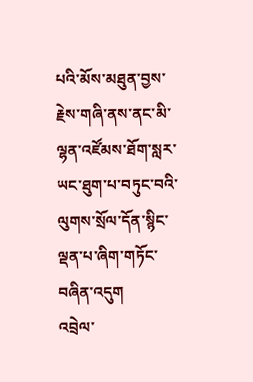པའི་མོས་མཐུན་བྱས་རྗེས་གཞི་ནས་ནང་མི་ལྷན་འཛོམས་ཐོག་སླར་ཡང་ཐུག་པ་བཏུང་བའི་ལུགས་སྲོལ་དོན་སྙིང་ལྡན་པ་ཞིག་གཏོང་བཞིན་འདུག
འབྲེལ་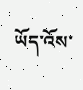ཡོད་འོས་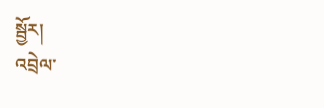སྦྱོར།
འབྲེལ་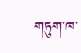གཏུག་ཁ་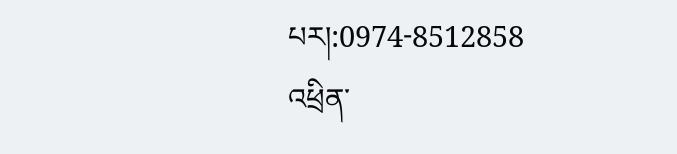པར།:0974-8512858
འཕྲིན་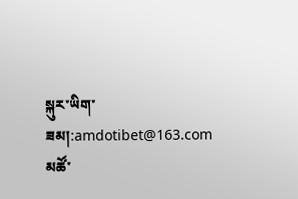སྐུར་ཡིག་ཟམ།:amdotibet@163.com
མཚོ་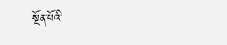སྔོན་པོའི་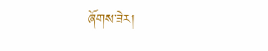ཞོགས་ཟེར།